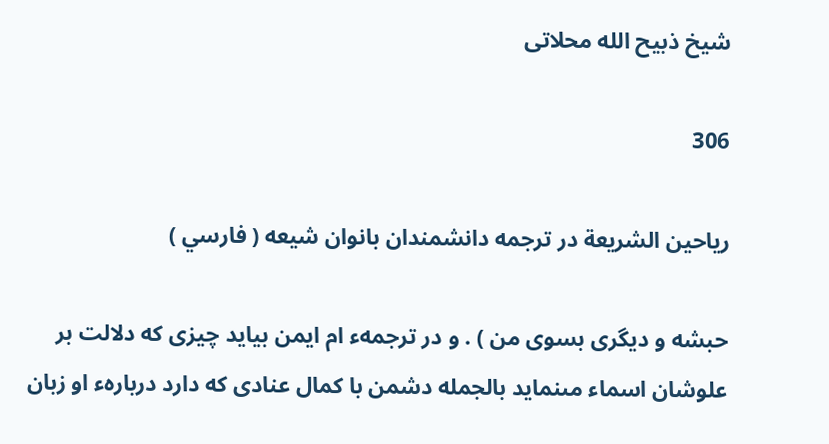شيخ ذبيح الله محلاتى

306

رياحين الشريعة در ترجمه دانشمندان بانوان شيعه ( فارسي )

حبشه و ديگرى بسوى من ) . و در ترجمهء ام ايمن بيايد چيزى كه دلالت بر علوشان اسماء مىنمايد بالجمله دشمن با كمال عنادى كه دارد دربارهء او زبان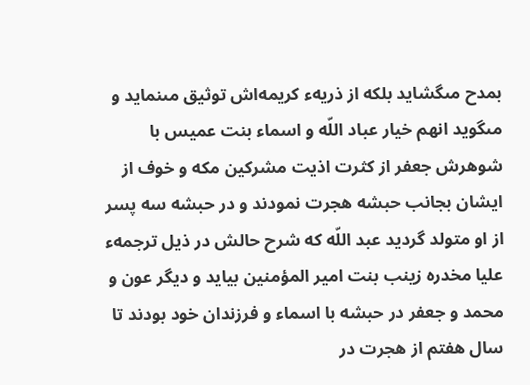بمدح مىگشايد بلكه از ذريهء كريمه‌اش توثيق مىنمايد و مىگويد انهم خيار عباد اللّه و اسماء بنت عميس با شوهرش جعفر از كثرت اذيت مشركين مكه و خوف از ايشان بجانب حبشه هجرت نمودند و در حبشه سه پسر از او متولد گرديد عبد اللّه كه شرح حالش در ذيل ترجمهء عليا مخدره زينب بنت امير المؤمنين بيايد و ديگر عون و محمد و جعفر در حبشه با اسماء و فرزندان خود بودند تا سال هفتم از هجرت در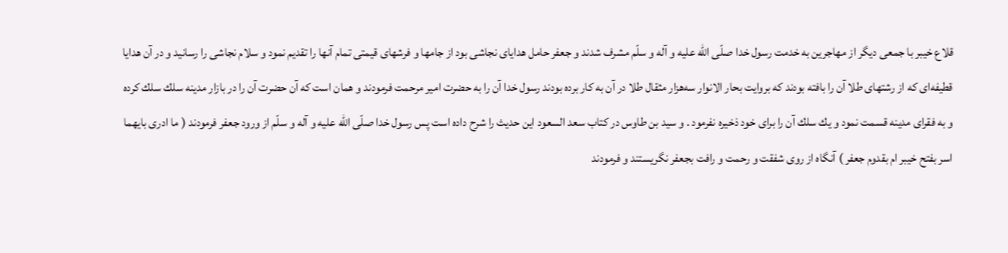قلاع خيبر با جمعى ديگر از مهاجرين به خدمت رسول خدا صلّى اللّه عليه و آله و سلّم مشرف شدند و جعفر حامل هداياى نجاشى بود از جامها و فرشهاى قيمتى تمام آنها را تقديم نمود و سلام نجاشى را رسانيد و در آن هدايا قطيفه‌اى كه از رشتهاى طلا آن را بافته بودند كه بروايت بحار الانوار سه‌هزار مثقال طلا در آن به كار برده بودند رسول خدا آن را به حضرت امير مرحمت فرمودند و همان است كه آن حضرت آن را در بازار مدينه سلك سلك كرده و به فقراى مدينه قسمت نمود و يك سلك آن را براى خود ذخيره نفرمود . و سيد بن طاوس در كتاب سعد السعود اين حديث را شرح داده است پس رسول خدا صلّى اللّه عليه و آله و سلّم از ورود جعفر فرمودند ( ما ادرى بايهما اسر بفتح خيبر ام بقدوم جعفر ) آنگاه از روى شفقت و رحمت و رافت بجعفر نگريستند و فرمودند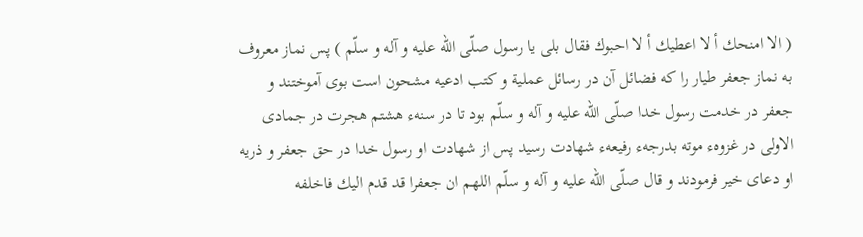( الا امنحك أ لا اعطيك أ لا احبوك فقال بلى يا رسول صلّى اللّه عليه و آله و سلّم ) پس نماز معروف به نماز جعفر طيار را كه فضائل آن در رسائل عملية و كتب ادعيه مشحون است بوى آموختند و جعفر در خدمت رسول خدا صلّى اللّه عليه و آله و سلّم بود تا در سنهء هشتم هجرت در جمادى الاولى در غزوهء موته بدرجهء رفيعهء شهادت رسيد پس از شهادت او رسول خدا در حق جعفر و ذريه او دعاى خير فرمودند و قال صلّى اللّه عليه و آله و سلّم اللهم ان جعفرا قد قدم اليك فاخلفه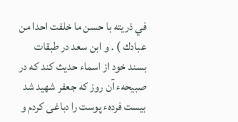في ذريته با حسن ما خلفت احدا من عبادك ) . و ابن سعد در طبقات بسند خود از اسماء حديث كند كه در صبيحهء آن روز كه جعفر شهيد شد بيست فردهء پوست را دباغى كردم و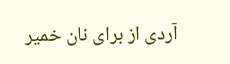آردى از براى نان خمير